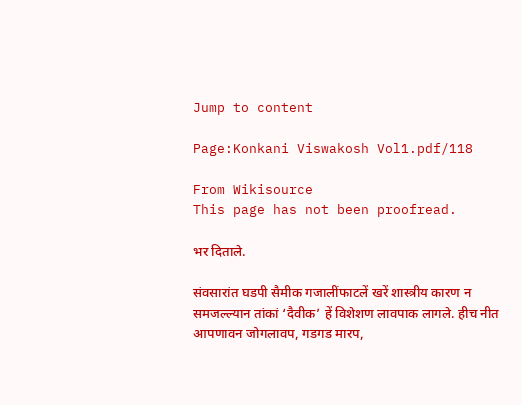Jump to content

Page:Konkani Viswakosh Vol1.pdf/118

From Wikisource
This page has not been proofread.

भर दिताले.

संवसारांत घडपी सैमीक गजालींफाटलें खरें शास्त्रीय कारण न समजल्ल्यान तांकां ‘दैवीक’ हें विशेशण लावपाक लागले. हीच नीत आपणावन जोगलावप, गडगड मारप,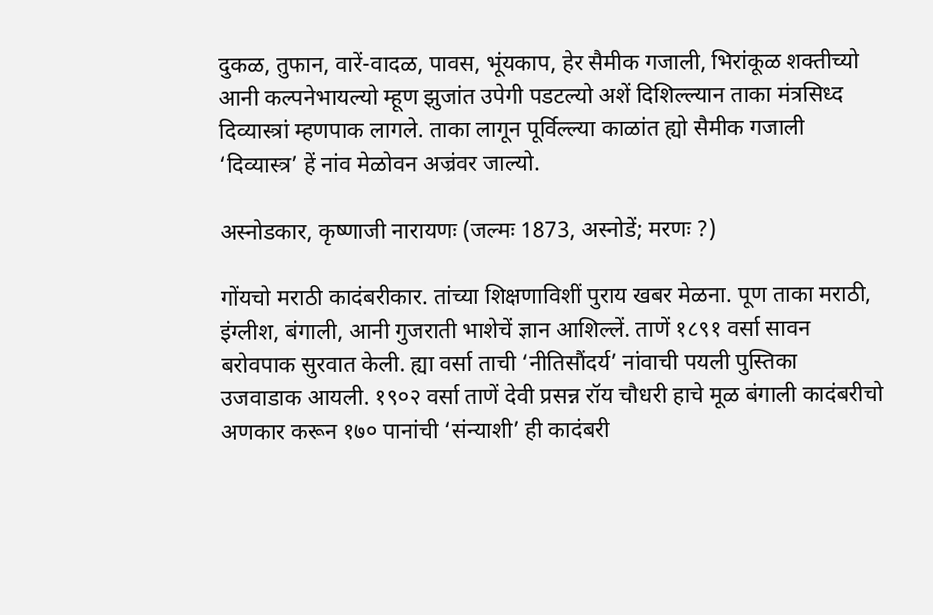दुकळ, तुफान, वारें-वादळ, पावस, भूंयकाप, हेर सैमीक गजाली, भिरांकूळ शक्तीच्यो आनी कल्पनेभायल्यो म्हूण झुजांत उपेगी पडटल्यो अशें दिशिल्ल्यान ताका मंत्रसिध्द दिव्यास्त्रां म्हणपाक लागले. ताका लागून पूर्विल्ल्या काळांत ह्यो सैमीक गजाली ‘दिव्यास्त्र’ हें नांव मेळोवन अज्रंवर जाल्यो.

अस्नोडकार, कृष्णाजी नारायणः (जल्मः 1873, अस्नोडें; मरणः ?)

गोंयचो मराठी कादंबरीकार. तांच्या शिक्षणाविशीं पुराय खबर मेळना. पूण ताका मराठी, इंग्लीश, बंगाली, आनी गुजराती भाशेचें ज्ञान आशिल्लें. ताणें १८९१ वर्सा सावन बरोवपाक सुरवात केली. ह्या वर्सा ताची ‘नीतिसौंदर्य’ नांवाची पयली पुस्तिका उजवाडाक आयली. १९०२ वर्सा ताणें देवी प्रसन्न रॉय चौधरी हाचे मूळ बंगाली कादंबरीचो अणकार करून १७० पानांची ‘संन्याशी’ ही कादंबरी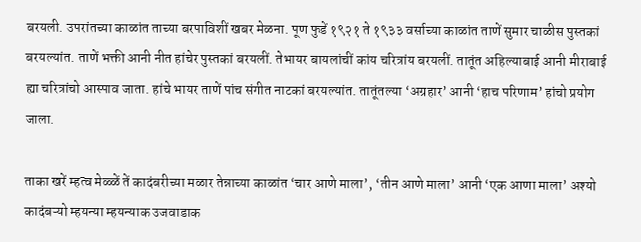बरयली. उपरांतच्या काळांत ताच्या बरपाविशीं खबर मेळना. पूण फुडें १९२१ ते १९३३ वर्साच्या काळांत ताणें सुमार चाळीस पुस्तकां बरयल्यांत. ताणें भक्ती आनी नीत हांचेर पुस्तकां बरयलीं. तेभायर बायलांचीं कांय चरित्रांय बरयलीं. तातूंत अहिल्याबाई आनी मीराबाई ह्या चरित्रांचो आस्पाव जाता. हांचे भायर ताणें पांच संगीत नाटकां बरयल्यांत. तातूंतल्या ‘अग्रहार’ आनी ‘हाच परिणाम’ हांचो प्रयोग जाला.

ताका खरें म्हत्व मेळ्ळें तें कादंबरीच्या मळार तेन्नाच्या काळांत ‘चार आणे माला’, ‘तीन आणे माला’ आनी ‘एक आणा माला’ अश्यो कादंबऱ्यो म्हयन्या म्हयन्याक उजवाडाक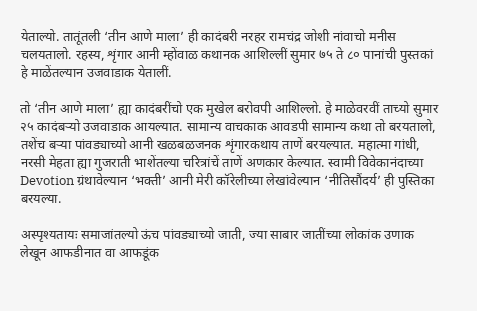येताल्यो. तातूंतली ‘तीन आणे माला’ ही कादंबरी नरहर रामचंद्र जोशी नांवाचो मनीस चलयतालो. रहस्य, शृंगार आनी म्होंवाळ कथानक आशिल्लीं सुमार ७५ ते ८० पानांची पुस्तकां हे माळेंतल्यान उजवाडाक येतालीं.

तो ‘तीन आणे माला’ ह्या कादंबरींचो एक मुखेल बरोवपी आशिल्लो. हे माळेवरवीं ताच्यो सुमार २५ कादंबऱ्यो उजवाडाक आयल्यात. सामान्य वाचकाक आवडपी सामान्य कथा तो बरयतालो, तशेंच बऱ्या पांवड्याच्यो आनी खळबळजनक शृंगारकथाय ताणें बरयल्यात. महात्मा गांधी, नरसी मेहता ह्या गुजराती भाशेंतल्या चरित्रांचें ताणें अणकार केल्यात. स्वामी विवेकानंदाच्या Devotion ग्रंथावेल्यान ‘भक्ती’ आनी मेरी कॉरेलीच्या लेखांवेल्यान ‘नीतिसौंदर्य’ ही पुस्तिका बरयल्या.

अस्पृश्यतायः समाजांतल्यो ऊंच पांवड्याच्यो जाती, ज्या साबार जातींच्या लोकांक उणाक लेखून आफडीनात वा आफडूंक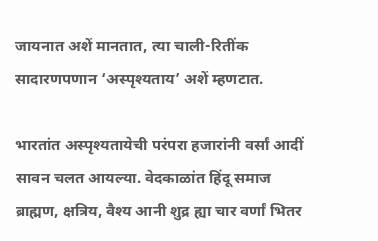जायनात अशें मानतात, त्या चाली-रितींक सादारणपणान ‘अस्पृश्यताय’ अशें म्हणटात.

भारतांत अस्पृश्यतायेची परंपरा हजारांनी वर्सां आदीं सावन चलत आयल्या. वेदकाळांत हिंदू समाज ब्राह्मण, क्षत्रिय, वैश्य आनी शुद्र ह्या चार वर्णां भितर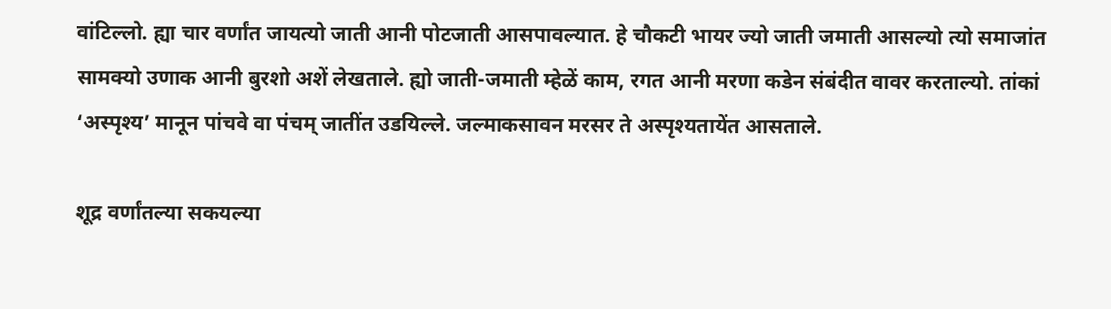वांटिल्लो. ह्या चार वर्णांत जायत्यो जाती आनी पोटजाती आसपावल्यात. हे चौकटी भायर ज्यो जाती जमाती आसल्यो त्यो समाजांत सामक्यो उणाक आनी बुरशो अशें लेखताले. ह्यो जाती-जमाती म्हेळें काम, रगत आनी मरणा कडेन संबंदीत वावर करताल्यो. तांकां ‘अस्पृश्य’ मानून पांचवे वा पंचम् जातींत उडयिल्ले. जल्माकसावन मरसर ते अस्पृश्यतायेंत आसताले.

शूद्र वर्णांतल्या सकयल्या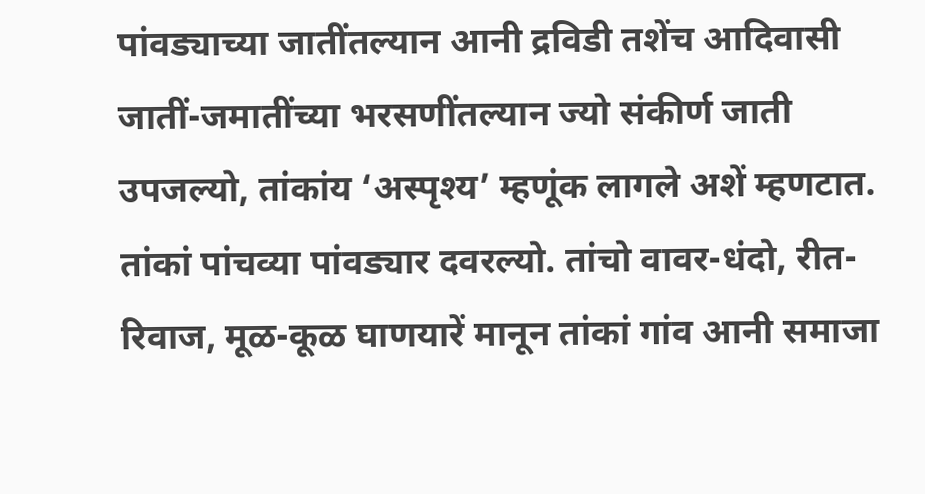पांवड्याच्या जातींतल्यान आनी द्रविडी तशेंच आदिवासी जातीं-जमातींच्या भरसणींतल्यान ज्यो संकीर्ण जाती उपजल्यो, तांकांय ‘अस्पृश्य’ म्हणूंक लागले अशें म्हणटात. तांकां पांचव्या पांवड्यार दवरल्यो. तांचो वावर-धंदो, रीत-रिवाज, मूळ-कूळ घाणयारें मानून तांकां गांव आनी समाजा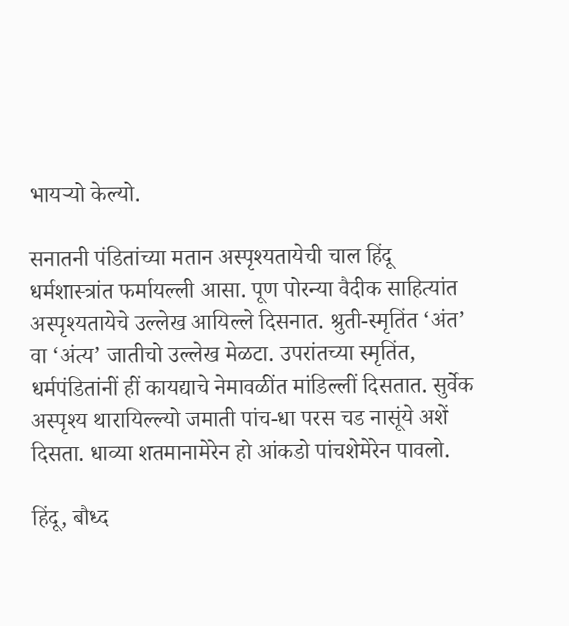भायऱ्यो केल्यो.

सनातनी पंडितांच्या मतान अस्पृश्यतायेची चाल हिंदू धर्मशास्त्रांत फर्मायल्ली आसा. पूण पोरन्या वैदीक साहित्यांत अस्पृश्यतायेचे उल्लेख आयिल्ले दिसनात. श्रुती-स्मृतिंत ‘अंत’ वा ‘अंत्य’ जातीचो उल्लेख मेळटा. उपरांतच्या स्मृतिंत, धर्मपंडितांनीं हीं कायद्याचे नेमावळींत मांडिल्लीं दिसतात. सुर्वेक अस्पृश्य थारायिल्ल्यो जमाती पांच-धा परस चड नासूंये अशें दिसता. धाव्या शतमानामेरेन हो आंकडो पांचशेमेरेन पावलो.

हिंदू, बौध्द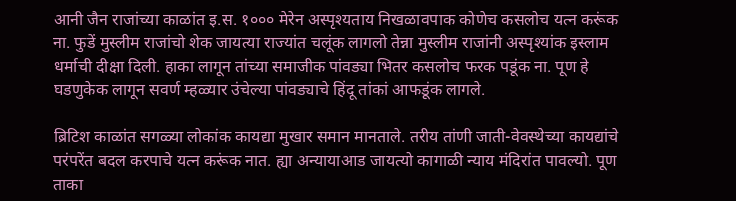आनी जैन राजांच्या काळांत इ.स. १००० मेरेन अस्पृश्यताय निखळावपाक कोणेच कसलोच यत्न करूंक ना. फुडें मुस्लीम राजांचो शेक जायत्या राज्यांत चलूंक लागलो तेन्ना मुस्लीम राजांनी अस्पृश्यांक इस्लाम धर्माची दीक्षा दिली. हाका लागून तांच्या समाजीक पांवड्या भितर कसलोच फरक पडूंक ना. पूण हे घडणुकेक लागून सवर्ण म्हळ्यार उंचेल्या पांवड्याचे हिंदू तांकां आफडूंक लागले.

ब्रिटिश काळांत सगळ्या लोकांक कायद्या मुखार समान मानताले. तरीय तांणी जाती-वेवस्थेच्या कायद्यांचे परंपरेंत बदल करपाचे यत्न करूंक नात. ह्या अन्यायाआड जायत्यो कागाळी न्याय मंदिरांत पावल्यो. पूण ताका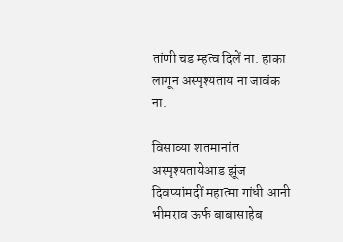तांणी चड म्हत्व दिलें ना. हाका लागून अस्पृश्यताय ना जावंक ना.

विसाव्या शतमानांत अस्पृश्यतायेआड झूंज दिवप्यांमदीं महात्मा गांधी आनी भीमराव ऊर्फ बाबासाहेब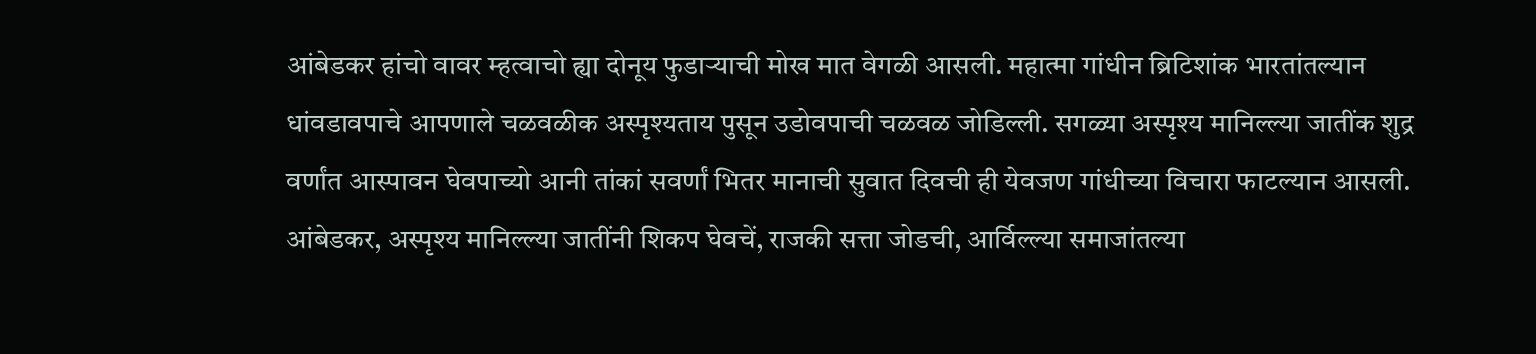आंबेडकर हांचो वावर म्हत्वाचो ह्या दोनूय फुडाऱ्याची मोख मात वेगळी आसली. महात्मा गांधीन ब्रिटिशांक भारतांतल्यान धांवडावपाचे आपणाले चळवळीक अस्पृश्यताय पुसून उडोवपाची चळवळ जोडिल्ली. सगळ्या अस्पृश्य मानिल्ल्या जातींक शुद्र वर्णांत आस्पावन घेवपाच्यो आनी तांकां सवर्णां भितर मानाची सुवात दिवची ही येवजण गांधीच्या विचारा फाटल्यान आसली. आंबेडकर, अस्पृश्य मानिल्ल्या जातींनी शिकप घेवचें, राजकी सत्ता जोडची, आर्विल्ल्या समाजांतल्या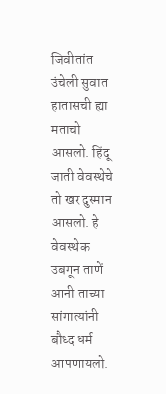जिवीतांत उंचेली सुवात हातासची ह्या मताचो आसलो. हिंदू जाती वेवस्थेचे तो खर दुस्मान आसलो. हे वेवस्थेक उबगून ताणें आनी ताच्या सांगात्यांनी बौध्द धर्म आपणायलो.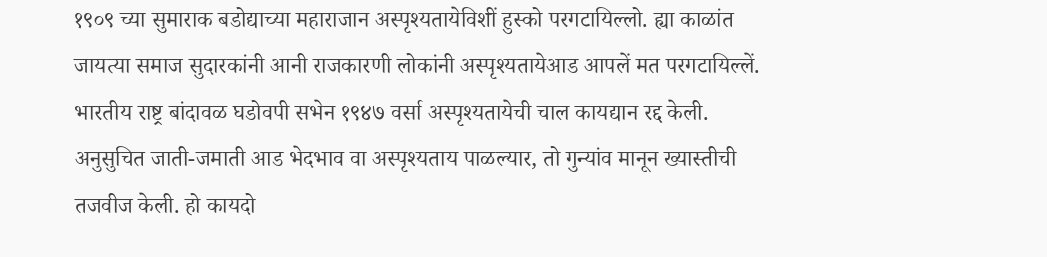१९०९ च्या सुमाराक बडोद्याच्या महाराजान अस्पृश्यतायेविशीं हुस्को परगटायिल्लो. ह्या काळांत जायत्या समाज सुदारकांनी आनी राजकारणी लोकांनी अस्पृश्यतायेआड आपलें मत परगटायिल्लें. भारतीय राष्ट्र बांदावळ घडोवपी सभेन १९४७ वर्सा अस्पृश्यतायेची चाल कायद्यान रद्द केली. अनुसुचित जाती-जमाती आड भेदभाव वा अस्पृश्यताय पाळल्यार, तो गुन्यांव मानून ख्यास्तीची तजवीज केली. हो कायदो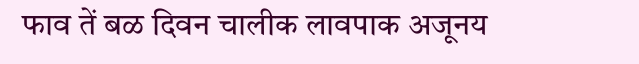फाव तें बळ दिवन चालीक लावपाक अजूनय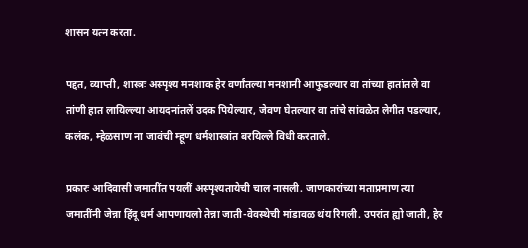शासन यत्न करता.

पद्दत, व्याप्ती, शास्त्रः अस्पृश्य मनशाक हेर वर्णांतल्या मनशानी आफुडल्यार वा तांच्या हातांतले वा तांणी हात लायिल्ल्या आयदनांतलें उदक पियेल्यार, जेवण घेतल्यार वा तांचे सांवळेत लेगीत पडल्यार, कलंक, म्हेळसाण ना जावंची म्हूण धर्मशास्त्रांत बरयिल्ले विधी करताले.

प्रकारः आदिवासी जमातींत पयलीं अस्पृश्यतायेची चाल नासली. जाणकारांच्या मताप्रमाण त्या जमातींनी जेन्ना हिंदू धर्म आपणायलो तेन्ना जाती-वेवस्थेची मांडावळ थंय रिगली. उपरांत ह्यो जाती, हेर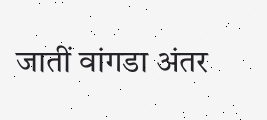जातीं वांगडा अंतर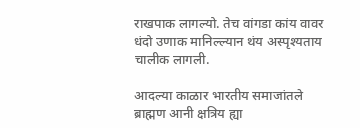राखपाक लागल्यो. तेच वांगडा कांय वावर धंदो उणाक मानिल्ल्यान थंय अस्पृश्यताय चालीक लागली.

आदल्या काळार भारतीय समाजांतले ब्राह्मण आनी क्षत्रिय ह्या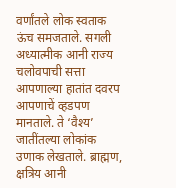वर्णांतले लोक स्वताक ऊंच समजताले. सगली अध्यात्मीक आनी राज्य चलोवपाची सत्ता आपणाल्या हातांत दवरप आपणाचें व्हडपण मानताले. ते ‘वैश्य’ जातींतल्या लोकांक उणाक लेखताले. ब्राह्मण, क्षत्रिय आनी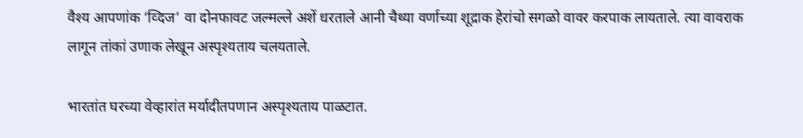वैश्य आपणांक ‘व्दिज’ वा दोनफावट जल्मल्ले अशें धरताले आनी चैथ्या वर्णाच्या शूद्राक हेरांचो सगळो वावर करपाक लायताले. त्या वावराक लागून तांकां उणाक लेखून अस्पृश्यताय चलयताले.

भारतांत घरच्या वेव्हारांत मर्यादीतपणान अस्पृश्यताय पाळटात.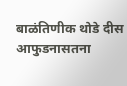बाळंतिणीक थोडे दीस आफुडनासतना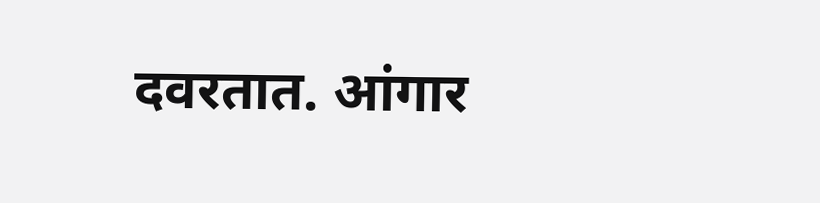दवरतात. आंगार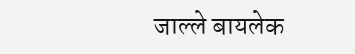जाल्ले बायलेक